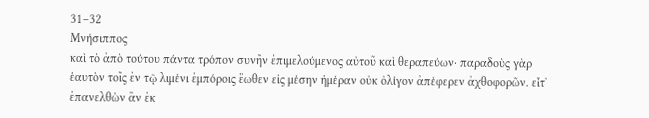31–32
Μνήσιππος
καὶ τὸ ἀπὸ τούτου πάντα τρόπον συνῆν ἐπιμελούμενος αὐτοῦ καὶ θεραπεύων· παραδοὺς γὰρ ἑαυτὸν τοῖς ἐν τῷ λιμένι ἐμπόροις ἕωθεν εἰς μέσην ἡμέραν οὐκ ὀλίγον ἀπέφερεν ἀχθοφορῶν. εἶτʼ ἐπανελθὼν ἂν ἐκ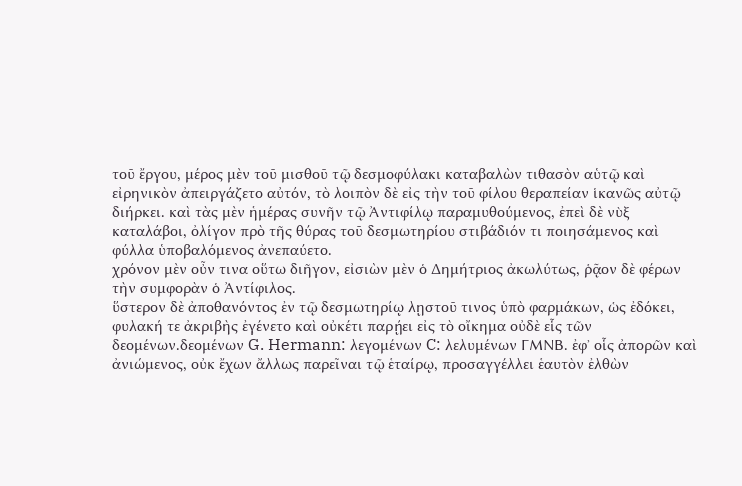τοῦ ἔργου, μέρος μὲν τοῦ μισθοῦ τῷ δεσμοφύλακι καταβαλὼν τιθασὸν αὑτῷ καὶ εἰρηνικὸν ἀπειργάζετο αὐτόν, τὸ λοιπὸν δὲ εἰς τὴν τοῦ φίλου θεραπείαν ἱκανῶς αὐτῷ διήρκει. καὶ τὰς μὲν ἡμέρας συνῆν τῷ Ἀντιφίλῳ παραμυθούμενος, ἐπεὶ δὲ νὺξ καταλάβοι, ὀλίγον πρὸ τῆς θύρας τοῦ δεσμωτηρίου στιβάδιόν τι ποιησάμενος καὶ φύλλα ὑποβαλόμενος ἀνεπαύετο.
χρόνον μὲν οὖν τινα οὕτω διῆγον, εἰσιὼν μὲν ὁ Δημήτριος ἀκωλύτως, ῥᾷον δὲ φέρων τὴν συμφορὰν ὁ Ἀντίφιλος.
ὕστερον δὲ ἀποθανόντος ἐν τῷ δεσμωτηρίῳ λῃστοῦ τινος ὑπὸ φαρμάκων, ὡς ἐδόκει, φυλακή τε ἀκριβὴς ἐγένετο καὶ οὐκέτι παρῄει εἰς τὸ οἴκημα οὐδὲ εἷς τῶν δεομένων.δεομένων G. Hermann: λεγομένων C: λελυμένων ΓΜΝΒ. ἐφʼ οἷς ἀπορῶν καὶ ἀνιώμενος, οὐκ ἔχων ἄλλως παρεῖναι τῷ ἑταίρῳ, προσαγγέλλει ἑαυτὸν ἐλθὼν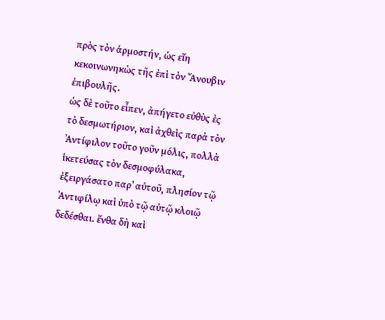πρὸς τὸν ἁρμοστήν, ὡς εἴη κεκοινωνηκὼς τῆς ἐπὶ τὸν Ἄνουβιν ἐπιβουλῆς.
ὡς δὲ τοῦτο εἶπεν, ἀπήγετο εὐθὺς ἐς τὸ δεσμωτήριον, καὶ ἀχθεὶς παρὰ τὸν Ἀντίφιλον τοῦτο γοῦν μόλις, πολλὰ ἱκετεύσας τὸν δεσμοφύλακα, ἐξειργάσατο παρʼ αὐτοῦ, πλησίον τῷ Ἀντιφίλῳ καὶ ὑπὸ τῷ αὐτῷ κλοιῷ δεδέσθαι. ἔνθα δὴ καὶ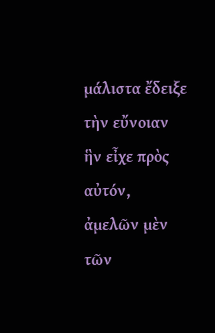μάλιστα ἔδειξε τὴν εὔνοιαν ἣν εἶχε πρὸς αὐτόν, ἀμελῶν μὲν τῶν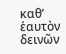καθʼ ἑαυτὸν δεινῶν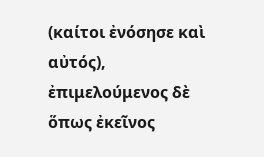(καίτοι ἐνόσησε καὶ αὐτός), ἐπιμελούμενος δὲ ὅπως ἐκεῖνος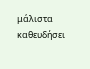μάλιστα καθευδήσει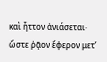καὶ ἧττον ἀνιάσεται· ὥστε ῥᾷον ἔφερον μετʼ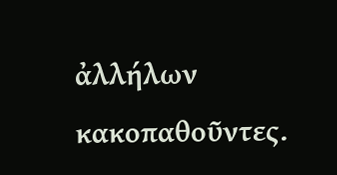ἀλλήλων κακοπαθοῦντες.